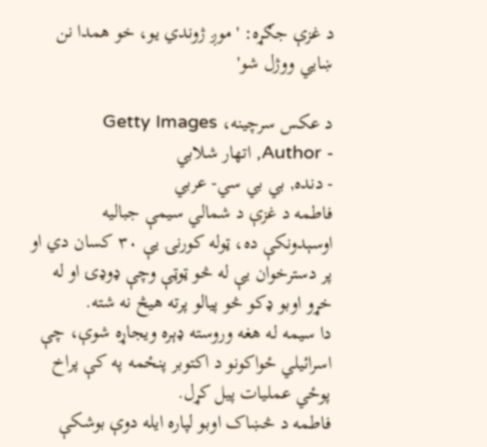د غزې جګړه: 'موږ ژوندي یو، خو همدا نن ښايي ووژل شو'

د عکس سرچینه، Getty Images
- Author, اتهار شلابي
- دنده, بي بي سي- عربي
فاطمه د غزې د شمالي سیمې جبالیه اوسېدونکې ده، ټوله کورنۍ یې ۳۰ کسان دي او پر دسترخوان یې له څو ټوټې وچې ډوډۍ او له خړو اوبو ډکو څو پیالو پرته هیڅ نه شته.
دا سیمه له هغه وروسته ډېره ویجاړه شوې، چې اسرائیلي ځواکونو د اکتوبر پنځمه په کې پراخ پوځي عملیات پیل کړل.
فاطمه د څښاک اوبو لپاره ایله دوې بوشکې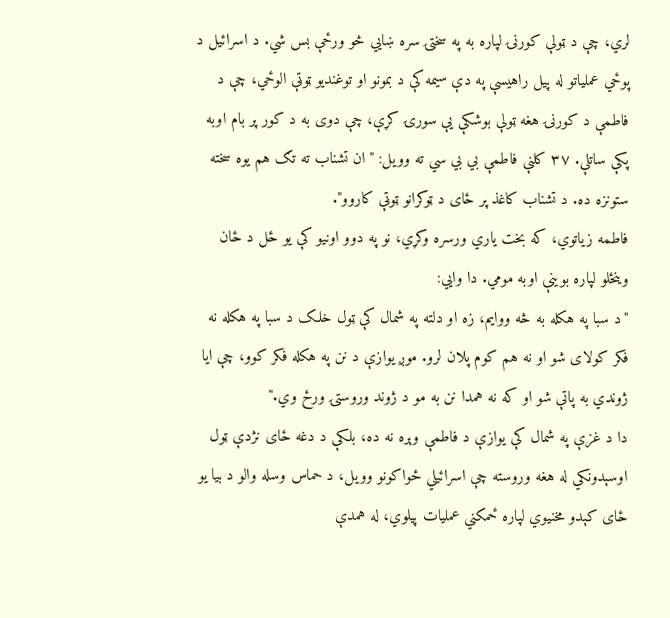لري، چې د ټولې کورنۍ لپاره به په سختۍ سره ښايي څو ورځې بس شي. د اسرائیل د پوځي عملیاتو له پیل راهیسې په دې سیمه کې د بمونو او توغندیو ټوټې الوځي، چې د فاطمې د کورنۍ هغه ټولې بوشکې یې سورۍ کړې، چې دوی به د کور پر بام اوبه پکې ساتلې. ۳۷ کلنې فاطمې بي بي سي ته وویل: "ان تشناب ته تګ هم یوه سخته ستونزه ده. د تشناب کاغذ پر ځای د ټوکرانو ټوټې کاروو".
فاطمه زیاتوي، که بخت یاري ورسره وکړي، نو په دوو اونیو کې یو ځل د ځان وینځلو لپاره بوینې اوبه مومي. دا وايي:
"د سبا په هکله به څه ووایم، زه او دلته په شمال کې ټول خلک د سبا په هکله نه فکر کولای شو او نه هم کوم پلان لرو. موږ یوازې د نن په هکله فکر کوو، چې ایا ژوندي به پاتې شو او که نه همدا نن به مو د ژوند وروستۍ ورځ وي."
دا د غزې په شمال کې یوازې د فاطمې وېره نه ده، بلکې د دغه ځای نژدې ټول اوسېدونکي له هغه وروسته چې اسرائیلي ځواکونو وویل، د حماس وسله والو د بیا یو ځای کېدو مخنیوي لپاره ځمکني عملیات پیلوي، له همدې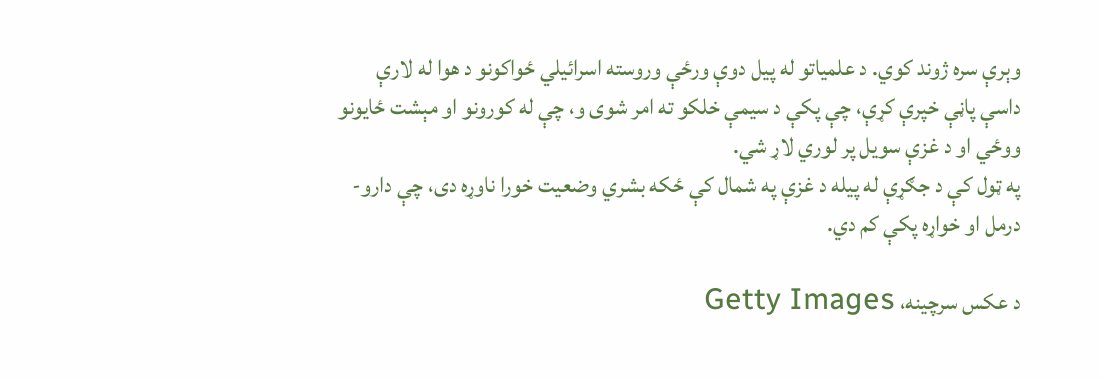وېرې سره ژوند کوي. د علمیاتو له پیل دوې ورځې وروسته اسرائیلي ځواکونو د هوا له لارې داسې پاڼې خپرې کړې، چې پکې د سیمې خلکو ته امر شوی و، چې له کورونو او مېشت ځایونو ووځي او د غزې سویل پر لوري لاړ شي.
په ټول کې د جګړې له پیله د غزې په شمال کې ځکه بشري وضعیت خورا ناوړه دی، چې دارو-درمل او خواړه پکې کم دي.

د عکس سرچینه، Getty Images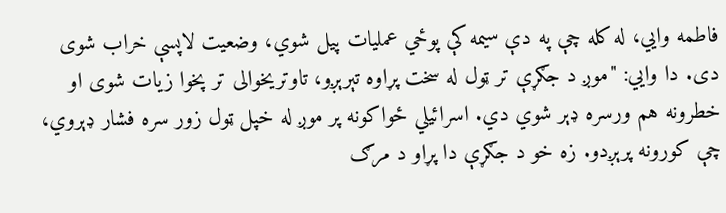فاطمه وایي، له کله چې په دې سیمه کې پوځي عملیات پیل شوي، وضعیت لاپسې خراب شوی دی. دا وايي: "موږ د جګړې تر ټول له سخت پړاوه تېرېږو، تاوتریخوالی تر پخوا زیات شوی او خطرونه هم ورسره ډېر شوي دي. اسرائیلي ځواکونه پر موږ له خپل ټول زور سره فشار ډېروي، چې کورونه پرېږدو. زه خو د جګړې دا پړاو د مرګ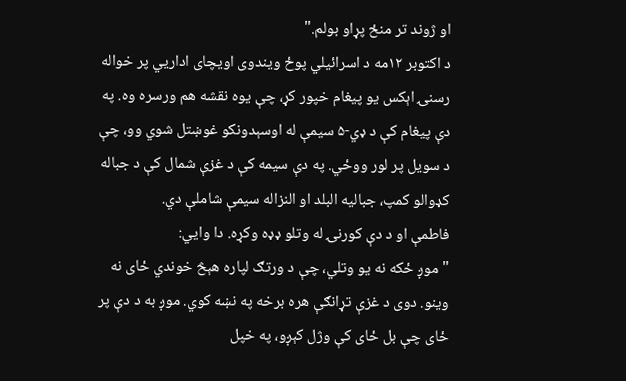او ژوند تر منځ پړاو بولم."
د اکتوبر ۱۲مه د اسرائیلي پوځ ویندوی اویچای اداريي پر خواله رسنۍ اېکس یو پیغام خپور کړ، چې یوه نقشه هم ورسره وه. په دې پیغام کې د ډي-۵ سیمې له اوسېدونکو غوښتل شوي وو، چې د سویل پر لور ووځي. په دې سیمه کې د غزې شمال کې د جباله کډوالو کمپ، جبالیه البلد او النزاله سیمې شاملې دي.
فاطمې او د دې کورنۍ له وتلو ډډه وکړه. دا وايي:
"موږ ځکه نه یو وتلي، چې د ورتګ لپاره هېڅ خوندي ځای نه وینو. دوی د غزې تړانګې هره برخه په نښه کوي. موږ به د دې پر ځای چې بل ځای کې وژل کېږو، په خپل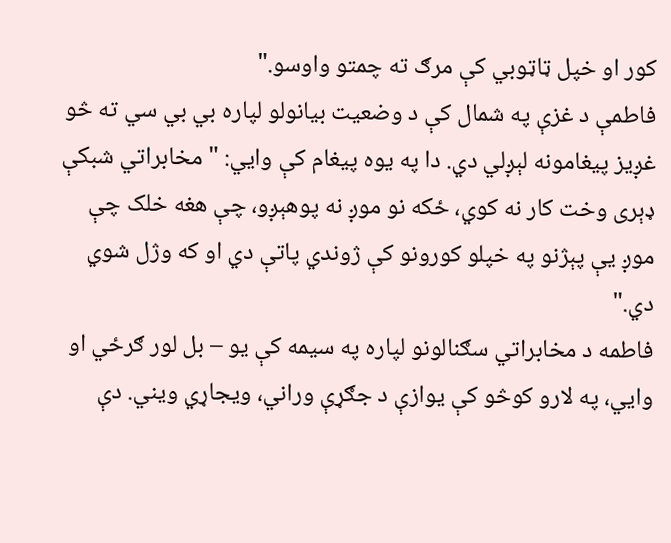کور او خپل ټاټوبي کې مرګ ته چمتو واوسو."
فاطمې د غزې په شمال کې د وضعیت بیانولو لپاره بي بي سي ته څو غږیز پیغامونه لېږلي دي. دا په یوه پیغام کې وايي: "مخابراتي شبکې ډېری وخت کار نه کوي، ځکه نو موږ نه پوهېږو، چې هغه خلک چې موږ یې پېژنو په خپلو کورونو کې ژوندي پاتې دي او که وژل شوي دي."
فاطمه د مخابراتي سګنالونو لپاره په سیمه کې یو – بل لور ګرځي او وايي، په لارو کوڅو کې یوازې د جګړې وراني، ویجاړي ویني. دې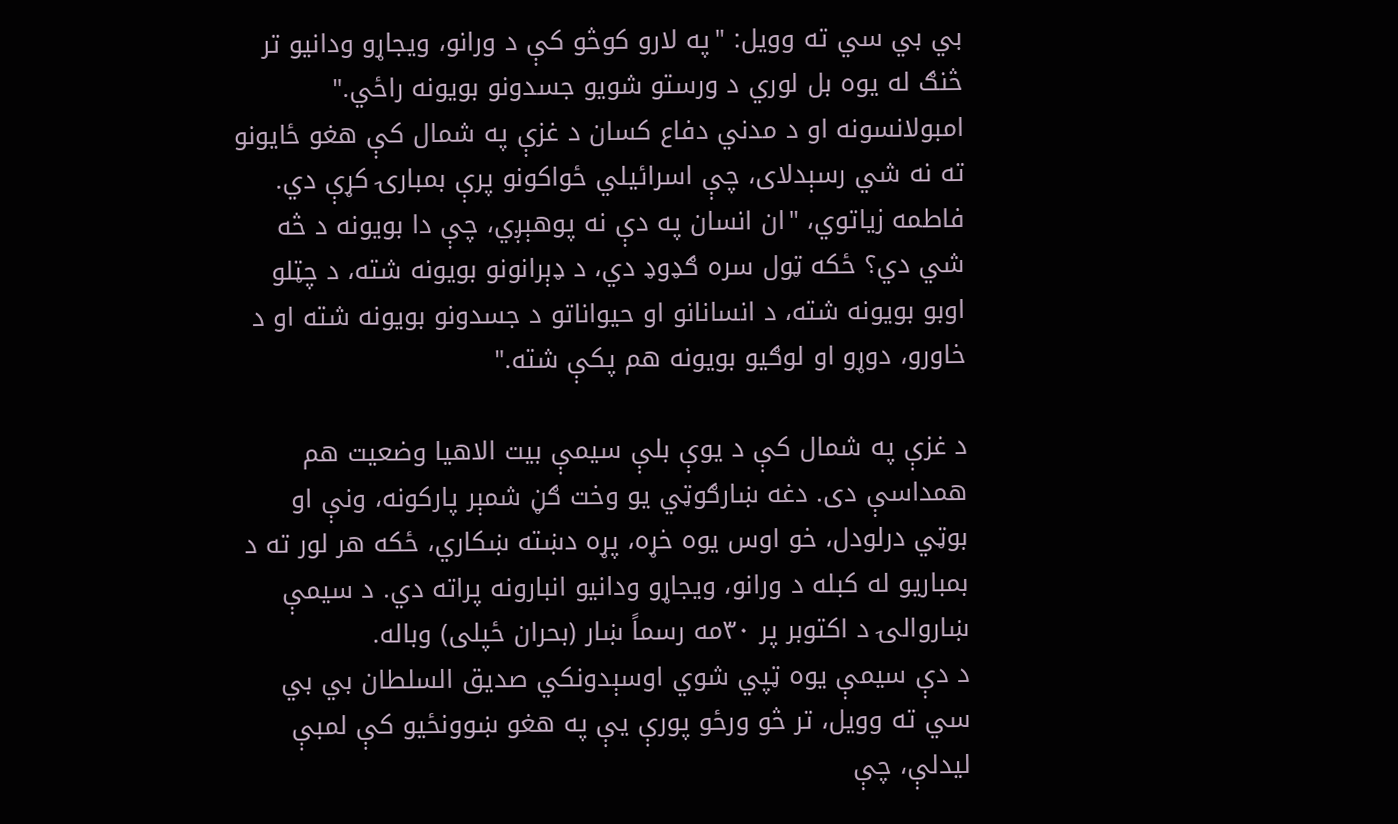بي بي سي ته وویل: "په لارو کوڅو کې د ورانو، ویجاړو ودانیو تر څنګ له یوه بل لوري د ورستو شویو جسدونو بویونه راځي."
امبولانسونه او د مدني دفاع کسان د غزې په شمال کې هغو ځایونو ته نه شي رسېدلای، چې اسرائیلي ځواکونو پرې بمبارۍ کړې دي. فاطمه زیاتوي، "ان انسان په دې نه پوهېږي، چې دا بویونه د څه شي دي؟ ځکه ټول سره ګډوډ دي، د ډېرانونو بویونه شته، د چټلو اوبو بویونه شته، د انسانانو او حیواناتو د جسدونو بویونه شته او د خاورو، دوړو او لوګیو بویونه هم پکې شته."

د غزې په شمال کې د یوې بلې سیمې بیت الاهیا وضعیت هم همداسې دی. دغه ښارګوټي یو وخت ګڼ شمېر پارکونه، ونې او بوټي درلودل، خو اوس یوه خړه، پړه دښته ښکاري، ځکه هر لور ته د بمباریو له کبله د ورانو، ویجاړو ودانیو انبارونه پراته دي. د سیمې ښاروالۍ د اکتوبر پر ۳۰مه رسماً ښار (بحران ځپلی) وباله.
د دې سیمې یوه ټپي شوي اوسېدونکي صدیق السلطان بي بي سي ته وویل، تر څو ورځو پورې یې په هغو ښوونځیو کې لمبې لیدلې، چې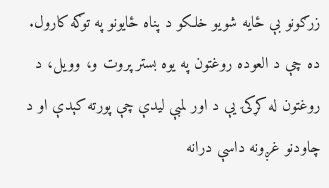زرګونو بې ځایه شویو خلکو د پناه ځایونو په توګه کارول. ده چې د العوده روغتون په یوه بستر پروت و، وویل، د روغتون له کړکۍ یې د اور لمبې لیدې چې پورته کېدې او د چاودنو غږونه داسې درانه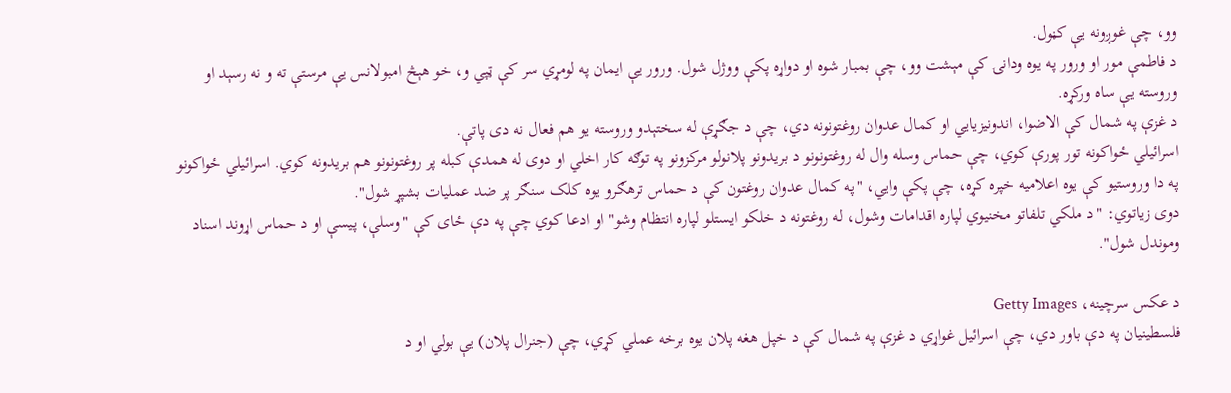وو، چې غوږونه یې کڼول.
د فاطمې مور او ورور په یوه ودانۍ کې مېشت وو، چې بمبار شوه او دواړه پکې ووژل شول. ورور یې ایمان په لومړي سر کې ټپي و، خو هېڅ امبولانس یې مرستې ته و نه رسېد او وروسته یې ساه ورکړه.
د غزې په شمال کې الاضوا، اندونیزیايي او کمال عدوان روغتونونه دي، چې د جګړې له سختېدو وروسته یو هم فعال نه دی پاتې.
اسرائیلي ځواکونه تور پورې کوي، چې حماس وسله وال له روغتونونو د بریدونو پلانولو مرکزونو په توګه کار اخلي او دوی له همدې کبله پر روغتونونو هم بریدونه کوي. اسرائیلي ځواکونو په دا وروستیو کې یوه اعلامیه خپره کړه، چې پکې وايي، "په کمال عدوان روغتون کې د حماس ترهګرو یوه کلک سنګر پر ضد عملیات بشپړ شول".
دوی زیاتوي: "د ملکي تلفاتو مخنیوي لپاره اقدامات وشول، له روغتونه د خلکو ایستلو لپاره انتظام وشو" او ادعا کوي چې په دې ځای کې "وسلې، پیسې او د حماس اړوند اسناد وموندل شول".

د عکس سرچینه، Getty Images
فلسطینیان په دې باور دي، چې اسرائیل غواړي د غزې په شمال کې د خپل هغه پلان یوه برخه عملي کړي، چې (جنرال پلان) یې بولي او د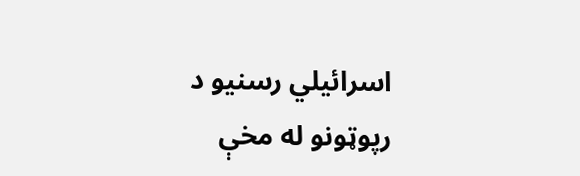اسرائیلي رسنیو د رپوټونو له مخې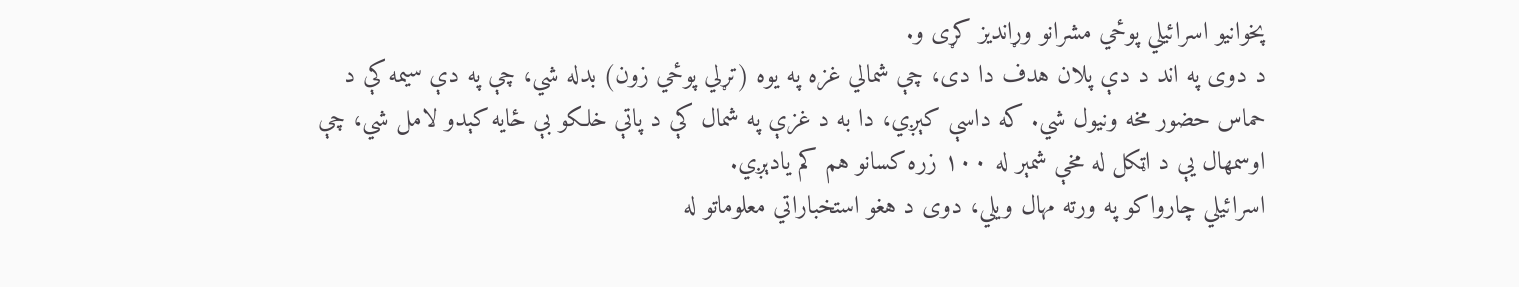پخوانیو اسرائیلي پوځي مشرانو وړاندیز کړی و.
د دوی په اند د دې پلان هدف دا دی، چې شمالي غزه په یوه (تړلي پوځي زون) بدله شي، چې په دې سیمه کې د حماس حضور مخه ونیول شي. که داسې کېږي، دا به د غزې په شمال کې د پاتې خلکو بې ځایه کېدو لامل شي، چې اوسمهال یې د اټکل له مخې شمېر له ۱۰۰ زره کسانو هم کم یادېږي.
اسرائیلي چارواکو په ورته مهال ویلي، دوی د هغو استخباراتي معلوماتو له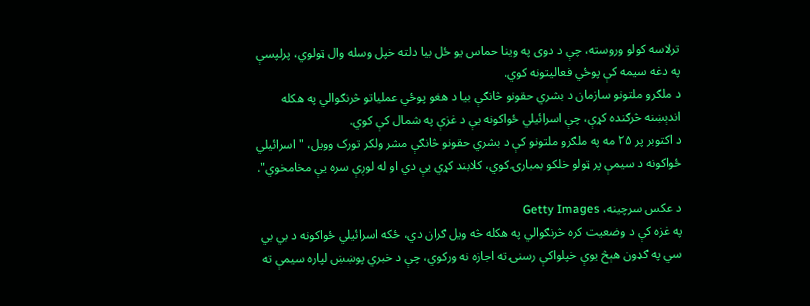ترلاسه کولو وروسته، چې د دوی په وینا حماس یو ځل بیا دلته خپل وسله وال ټولوي، پرلپسې په دغه سیمه کې پوځي فعالیتونه کوي.
د ملګرو ملتونو سازمان د بشري حقونو څانګې بیا د هغو پوځي عملیاتو څرنګوالي په هکله اندېښنه څرګنده کړې، چې اسرائیلي ځواکونه یې د غزې په شمال کې کوي.
د اکتوبر پر ۲۵ مه په ملګرو ملتونو کې د بشري حقونو څانګې مشر ولکر تورک وویل، "اسرائیلي ځواکونه د سیمې پر ټولو خلکو بمبارۍ کوي، کلابند کړي یې دي او له لوږې سره یې مخامخوي".

د عکس سرچینه، Getty Images
په غزه کې د وضعیت کره څرنګوالي په هکله څه ویل ګران دي، ځکه اسرائیلي ځواکونه د بي بي سي په ګډون هېڅ یوې خپلواکې رسنۍ ته اجازه نه ورکوي، چې د خبري پوښښ لپاره سیمې ته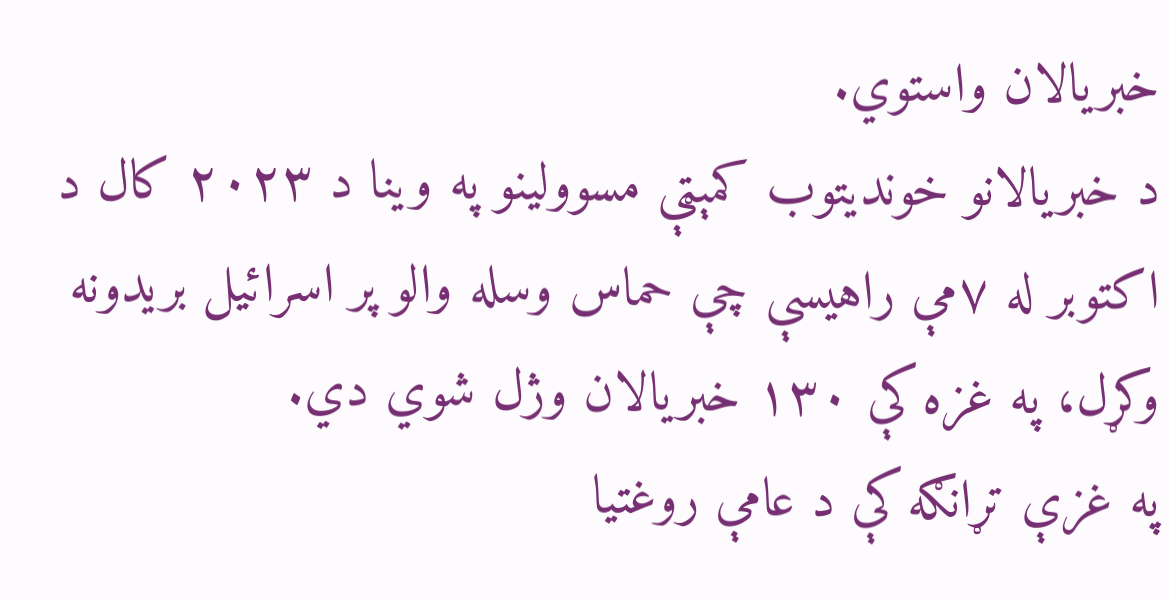خبریالان واستوي.
د خبریالانو خوندیتوب کمېټې مسوولینو په وینا د ۲۰۲۳ کال د اکتوبر له ۷مې راهیسې چې حماس وسله والو پر اسرائیل بریدونه وکړل، په غزه کې ۱۳۰ خبریالان وژل شوي دي.
په غزې تړانګه کې د عامې روغتیا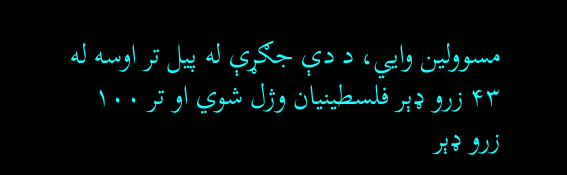مسوولین وايي، د دې جګړې له پیل تر اوسه له ۴۳ زرو ډېر فلسطینیان وژل شوي او تر ۱۰۰ زرو ډېر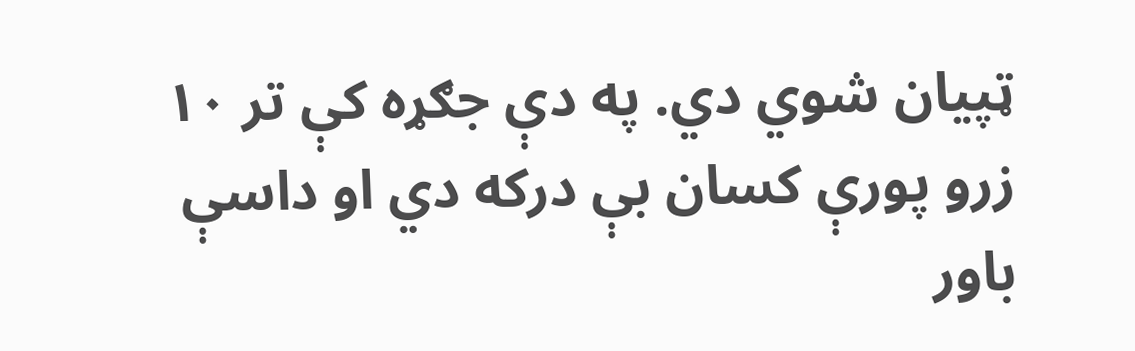ټپیان شوي دي. په دې جګړه کې تر ۱۰ زرو پورې کسان بې درکه دي او داسې باور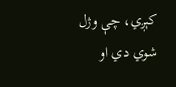کېږي، چې وژل شوي دي او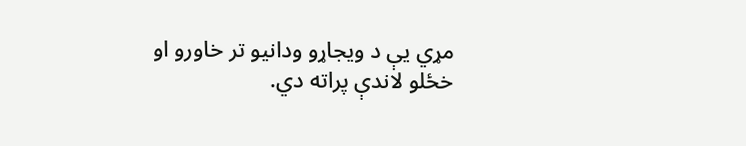مړي یې د ویجاړو ودانیو تر خاورو او خځلو لاندې پراته دي.